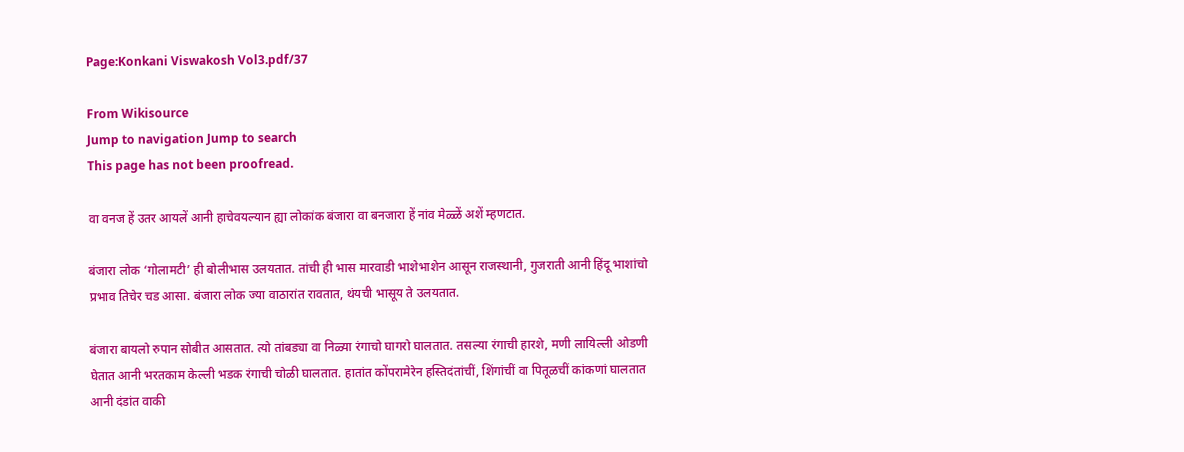Page:Konkani Viswakosh Vol3.pdf/37

From Wikisource
Jump to navigation Jump to search
This page has not been proofread.

वा वनज हें उतर आयलें आनी हाचेवयल्यान ह्या लोकांक बंजारा वा बनजारा हें नांव मेळ्ळें अशें म्हणटात.

बंजारा लोक ‘गोलामटी’ ही बोलीभास उलयतात. तांची ही भास मारवाडी भाशेभाशेन आसून राजस्थानी, गुजराती आनी हिंदू भाशांचो प्रभाव तिचेर चड आसा. बंजारा लोक ज्या वाठारांत रावतात, थंयची भासूय ते उलयतात.

बंजारा बायलो रुपान सोबीत आसतात. त्यो तांबड्या वा निळ्या रंगाचो घागरो घालतात. तसल्या रंगाची हारशे, मणी लायिल्ली ओडणी घेतात आनी भरतकाम केल्ली भडक रंगाची चोळी घालतात. हातांत कोंपरामेरेन हस्तिदंतांचीं, शिंगांचीं वा पितूळचीं कांकणां घालतात आनी दंडांत वाकी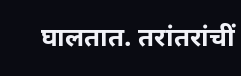घालतात. तरांतरांचीं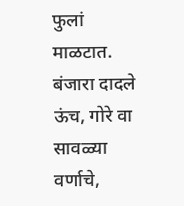फुलां माळटात. बंजारा दादले ऊंच, गोरे वा सावळ्या वर्णाचे,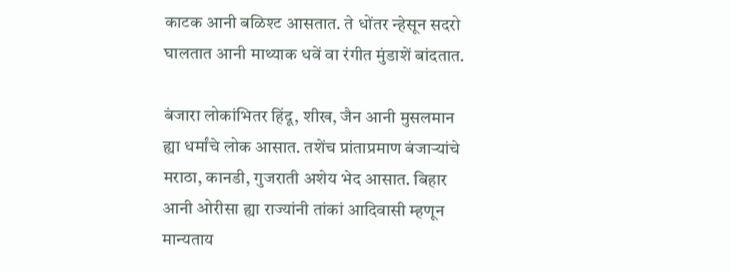काटक आनी बळिश्ट आसतात. ते धोंतर न्हेसून सदरो घालतात आनी माथ्याक धवें वा रंगीत मुंडाशें बांदतात.

बंजारा लोकांभितर हिंदू, शीख, जैन आनी मुसलमान ह्या धर्मांचे लोक आसात. तशेंच प्रांताप्रमाण बंजाऱ्यांचे मराठा, कानडी, गुजराती अशेय भेद आसात. बिहार आनी ओरीसा ह्या राज्यांनी तांकां आदिवासी म्हणून मान्यताय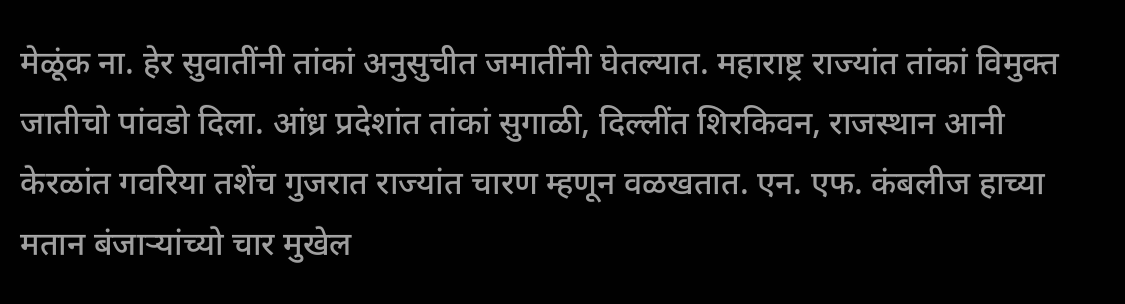मेळूंक ना. हेर सुवातींनी तांकां अनुसुचीत जमातींनी घेतल्यात. महाराष्ट्र राज्यांत तांकां विमुक्त जातीचो पांवडो दिला. आंध्र प्रदेशांत तांकां सुगाळी, दिल्लींत शिरकिवन, राजस्थान आनी केरळांत गवरिया तशेंच गुजरात राज्यांत चारण म्हणून वळखतात. एन. एफ. कंबलीज हाच्या मतान बंजाऱ्यांच्यो चार मुखेल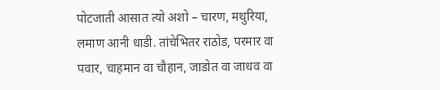पोटजाती आसात त्यो अशो – चारण, मथुरिया, लमाण आनी धाडी. तांचेभितर राठोड, परमार वा पवार, चाहमान वा चौहान, जाडोत वा जाधव वा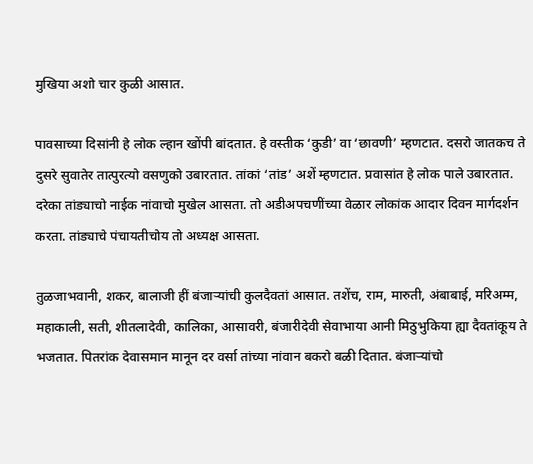मुखिया अशो चार कुळी आसात.

पावसाच्या दिसांनी हे लोक ल्हान खोंपी बांदतात. हे वस्तीक ‘कुडी’ वा ‘छावणी’ म्हणटात. दसरो जातकच ते दुसरे सुवातेर तात्पुरत्यो वसणुको उबारतात. तांकां ‘तांड’ अशें म्हणटात. प्रवासांत हे लोक पाले उबारतात. दरेका तांड्याचो नाईक नांवाचो मुखेल आसता. तो अडीअपचणींच्या वेळार लोकांक आदार दिवन मार्गदर्शन करता. तांड्याचे पंचायतीचोय तो अध्यक्ष आसता.

तुळजाभवानी, शकर, बालाजी हीं बंजाऱ्यांची कुलदैवतां आसात. तशेंच, राम, मारुती, अंबाबाई, मरिअम्म, महाकाली, सती, शीतलादेवी, कालिका, आसावरी, बंजारीदेवी सेवाभाया आनी मिठुभुकिया ह्या दैवतांकूय ते भजतात. पितरांक देवासमान मानून दर वर्सा तांच्या नांवान बकरो बळी दितात. बंजाऱ्यांचो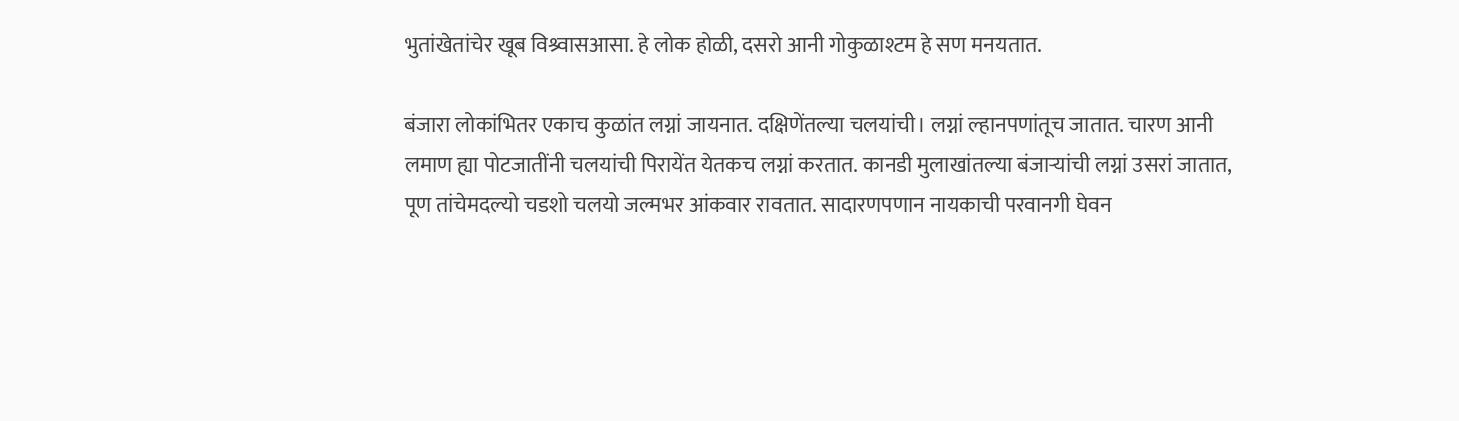भुतांखेतांचेर खूब विश्र्वासआसा. हे लोक होळी, दसरो आनी गोकुळाश्टम हे सण मनयतात.

बंजारा लोकांभितर एकाच कुळांत लग्नां जायनात. दक्षिणेंतल्या चलयांची। लग्नां ल्हानपणांतूच जातात. चारण आनी लमाण ह्या पोटजातींनी चलयांची पिरायेंत येतकच लग्नां करतात. कानडी मुलाखांतल्या बंजाऱ्यांची लग्नां उसरां जातात, पूण तांचेमदल्यो चडशो चलयो जल्मभर आंकवार रावतात. सादारणपणान नायकाची परवानगी घेवन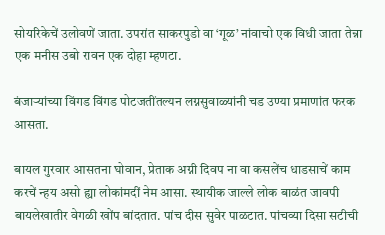सोयरिकेचें उलोवणें जाता. उपरांत साकरपुडो वा ‘गूळ’ नांवाचो एक विधी जाता तेन्ना एक मनीस उबो रावन एक दोहा म्हणटा.

बंजाऱ्यांच्या विंगड विंगड पोटजतींतल्यन लग्नसुवाळ्यांनी चड उण्या प्रमाणांत फरक आसता.

बायल गुरवार आसतना घोवान, प्रेताक अग्नी दिवप ना वा कसलेंच धाडसाचें काम करचें न्हय असो ह्या लोकांमदीं नेम आसा. स्थायीक जाल्ले लोक बाळंत जावपी बायलेखातीर वेगळी खोंप बांदतात. पांच दीस सुवेर पाळटात. पांचव्या दिसा सटीची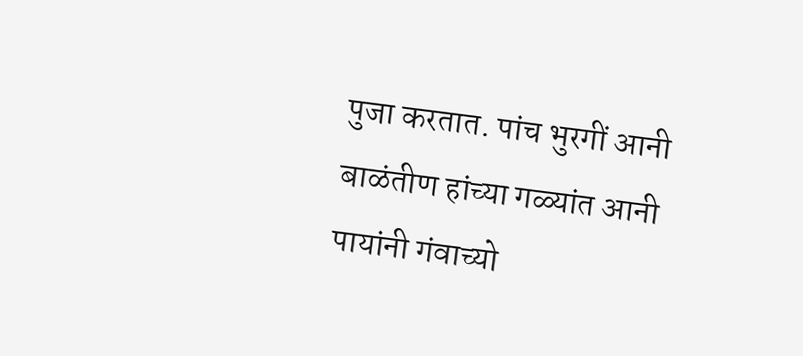पुजा करतात. पांच भुरगीं आनी बाळंतीण हांच्या गळ्यांत आनी पायांनी गंवाच्यो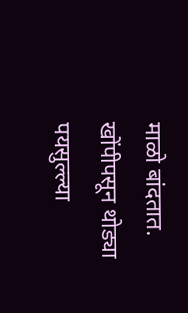माळो बांदतात. खोंपीपसून थोड्या पयसुल्ल्या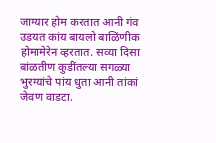जाग्यार होम करतात आनी गंव उडयत कांय बायलो बाळिंणीक होमामेरेन व्हरतात. सव्या दिसा बांळतीण कुडींतल्या सगळ्या भुरग्यांचे पांय धुता आनी तांकां जेवण वाडटा.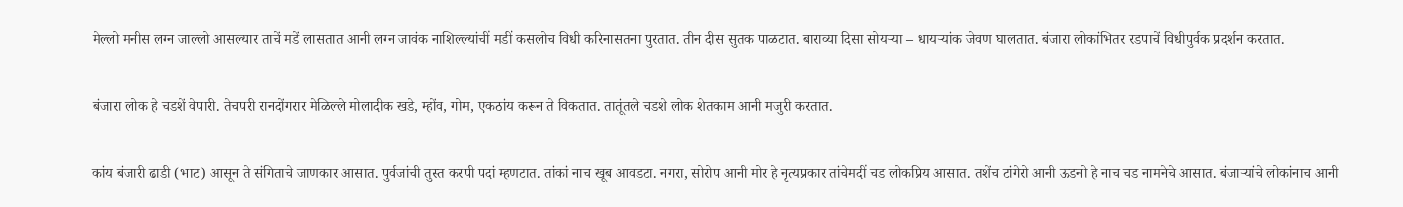मेल्लो मनीस लग्न जाल्लो आसल्यार ताचें मडें लासतात आनी लग्न जावंक नाशिल्ल्यांचीं मडीं कसलोच विधी करिनासतना पुरतात. तीन दीस सुतक पाळटात. बाराव्या दिसा सोयऱ्या – धायऱ्यांक जेवण घालतात. बंजारा लोकांभितर रडपाचें विधीपुर्वक प्रदर्शन करतात.

बंजारा लोक हे चडशें वेपारी. तेचपरी रानदोंगरार मेळिल्ले मोलादीक खडे, म्होंव, गोम, एकठांय करून ते विकतात. तातूंतले चडशे लोक शेतकाम आनी मजुरी करतात.

कांय बंजारी ढाडी (भाट) आसून ते संगिताचे जाणकार आसात. पुर्वजांची तुस्त करपी पदां म्हणटात. तांकां नाच खूब आवडटा. नगरा, सोरोप आनी मोर हे नृत्यप्रकार तांचेमदीं चड लोकप्रिय आसात. तशेंच टांगेरो आनी ऊडनो हे नाच चड नामनेचे आसात. बंजाऱ्यांचे लोकांनाच आनी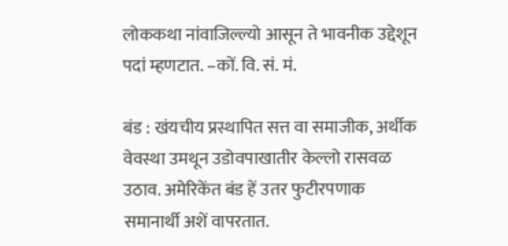लोककथा नांवाजिल्ल्यो आसून ते भावनीक उद्देशून पदां म्हणटात. –कों. वि. सं. मं.

बंड : खंयचीय प्रस्थापित सत्त वा समाजीक, अर्थीक वेवस्था उमथून उडोवपाखातीर केल्लो रासवळ उठाव. अमेरिकेंत बंड हें उतर फुटीरपणाक समानार्थी अशें वापरतात.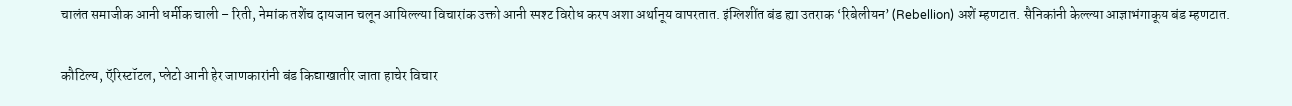चालंत समाजीक आनी धर्मीक चाली – रिती, नेमांक तशेंच दायजान चलून आयिल्ल्या विचारांक उक्तो आनी स्पश्ट विरोध करप अशा अर्थानूय वापरतात. इंग्लिशींत बंड ह्या उतराक ‘रिबेलीयन’ (Rebellion) अशें म्हणटात. सैनिकांनी केल्ल्या आज्ञाभंगाकूय बंड म्हणटात.

कौटिल्य, ऍरिस्टॉटल, प्लेटो आनी हेर जाणकारांनी बंड किद्याखातीर जाता हाचेर विचार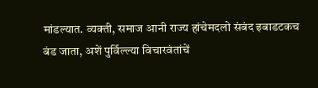मांडल्यात. व्यक्ती, समाज आनी राज्य हांचेमदलो संबंद इबाडटकच बंड जाता, अशें पुर्विल्ल्या विचारवंतांचें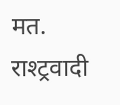मत. राश्ट्रवादी